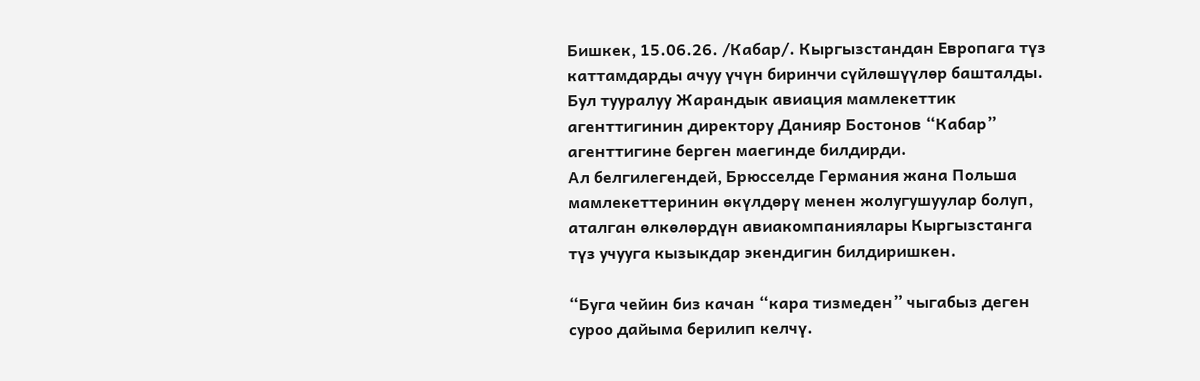Бишкек, 15.06.26. /Кабар/. Кыргызстандан Европага түз каттамдарды ачуу үчүн биринчи сүйлөшүүлөр башталды. Бул тууралуу Жарандык авиация мамлекеттик агенттигинин директору Данияр Бостонов “Кабар” агенттигине берген маегинде билдирди.
Ал белгилегендей, Брюсселде Германия жана Польша мамлекеттеринин өкүлдөрү менен жолугушуулар болуп, аталган өлкөлөрдүн авиакомпаниялары Кыргызстанга түз учууга кызыкдар экендигин билдиришкен.

“Буга чейин биз качан “кара тизмеден” чыгабыз деген суроо дайыма берилип келчү.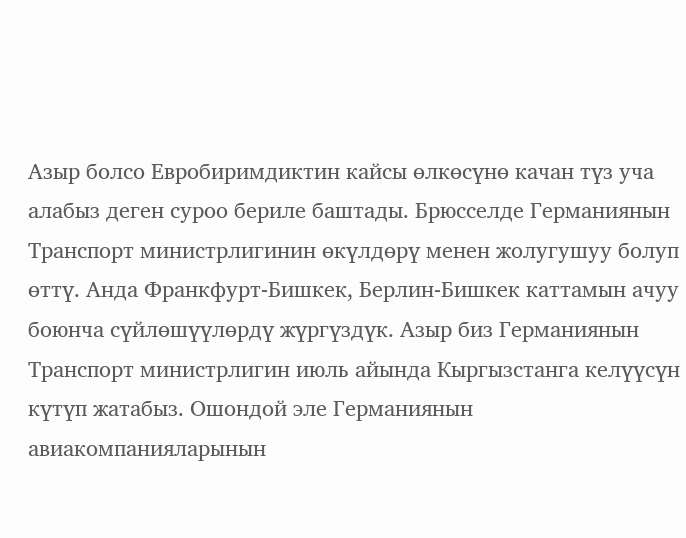Азыр болсо Евробиримдиктин кайсы өлкөсүнө качан түз уча алабыз деген суроо бериле баштады. Брюсселде Германиянын Транспорт министрлигинин өкүлдөрү менен жолугушуу болуп өттү. Анда Франкфурт-Бишкек, Берлин-Бишкек каттамын ачуу боюнча сүйлөшүүлөрдү жүргүздүк. Азыр биз Германиянын Транспорт министрлигин июль айында Кыргызстанга келүүсүн күтүп жатабыз. Ошондой эле Германиянын авиакомпанияларынын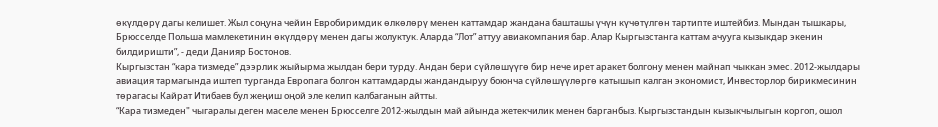өкүлдөрү дагы келишет. Жыл соңуна чейин Евробиримдик өлкөлөрү менен каттамдар жандана башташы үчүн күчөтүлгөн тартипте иштейбиз. Мындан тышкары, Брюсселде Польша мамлекетинин өкүлдөрү менен дагы жолуктук. Аларда “Лот” аттуу авиакомпания бар. Алар Кыргызстанга каттам ачууга кызыкдар экенин билдиришти”, - деди Данияр Бостонов.
Кыргызстан “кара тизмеде” дээрлик жыйырма жылдан бери турду. Андан бери сүйлөшүүгө бир нече ирет аракет болгону менен майнап чыккан эмес. 2012-жылдары авиация тармагында иштеп турганда Европага болгон каттамдарды жандандыруу боюнча сүйлөшүүлөргө катышып калган экономист, Инвесторлор бирикмесинин төрагасы Кайрат Итибаев бул жеңиш оңой эле келип калбаганын айтты.
“Кара тизмеден" чыгаралы деген маселе менен Брюсселге 2012-жылдын май айында жетекчилик менен барганбыз. Кыргызстандын кызыкчылыгын коргоп, ошол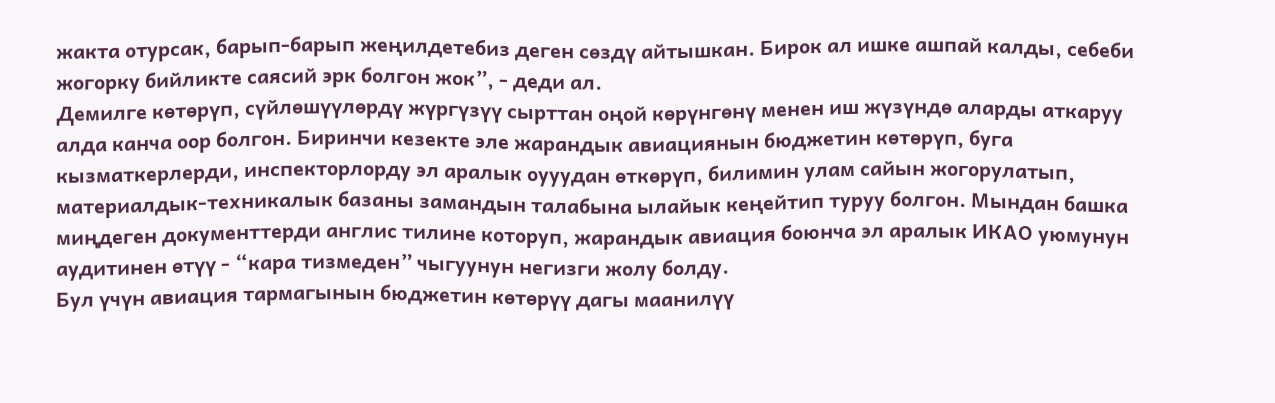жакта отурсак, барып-барып жеңилдетебиз деген сөздү айтышкан. Бирок ал ишке ашпай калды, себеби жогорку бийликте саясий эрк болгон жок”, - деди ал.
Демилге көтөрүп, сүйлөшүүлөрдү жүргүзүү сырттан оңой көрүнгөнү менен иш жүзүндө аларды аткаруу алда канча оор болгон. Биринчи кезекте эле жарандык авиациянын бюджетин көтөрүп, буга кызматкерлерди, инспекторлорду эл аралык оууудан өткөрүп, билимин улам сайын жогорулатып, материалдык-техникалык базаны замандын талабына ылайык кеңейтип туруу болгон. Мындан башка миңдеген документтерди англис тилине которуп, жарандык авиация боюнча эл аралык ИКАО уюмунун аудитинен өтүү - “кара тизмеден” чыгуунун негизги жолу болду.
Бул үчүн авиация тармагынын бюджетин көтөрүү дагы маанилүү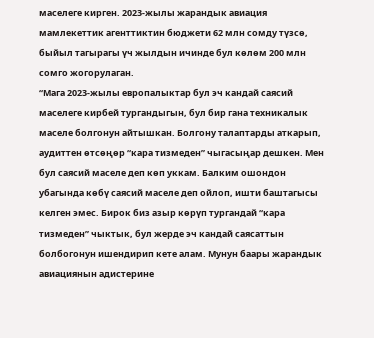маселеге кирген. 2023-жылы жарандык авиация мамлекеттик агенттиктин бюджети 62 млн сомду түзсө, быйыл тагырагы үч жылдын ичинде бул көлөм 200 млн сомго жогорулаган.
“Мага 2023-жылы европалыктар бул эч кандай саясий маселеге кирбей тургандыгын, бул бир гана техникалык маселе болгонун айтышкан. Болгону талаптарды аткарып, аудиттен өтсөңөр “кара тизмеден” чыгасыңар дешкен. Мен бул саясий маселе деп көп уккам. Балким ошондон убагында көбү саясий маселе деп ойлоп, ишти баштагысы келген эмес. Бирок биз азыр көрүп тургандай “кара тизмеден” чыктык, бул жерде эч кандай саясаттын болбогонун ишендирип кете алам. Мунун баары жарандык авиациянын адистерине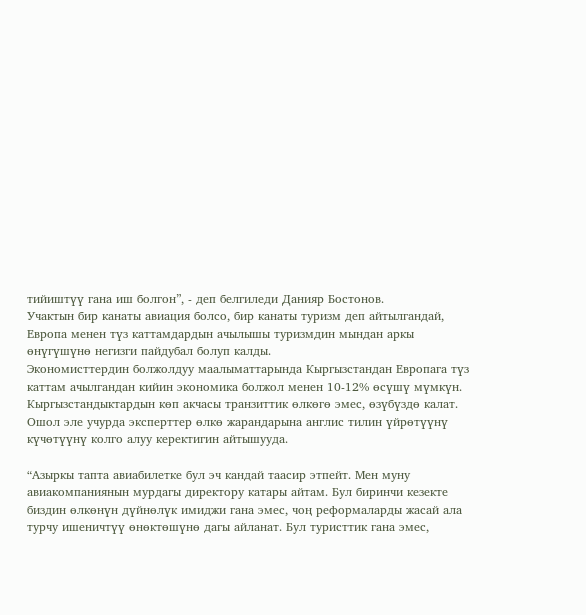тийиштүү гана иш болгон”, - деп белгиледи Данияр Бостонов.
Учактын бир канаты авиация болсо, бир канаты туризм деп айтылгандай, Европа менен түз каттамдардын ачылышы туризмдин мындан аркы өнүгүшүнө негизги пайдубал болуп калды.
Экономисттердин болжолдуу маалыматтарында Кыргызстандан Европага түз каттам ачылгандан кийин экономика болжол менен 10-12% өсүшү мүмкүн. Кыргызстандыктардын көп акчасы транзиттик өлкөгө эмес, өзүбүздө калат.
Ошол эле учурда эксперттер өлкө жарандарына англис тилин үйрөтүүнү күчөтүүнү колго алуу керектигин айтышууда.

“Азыркы тапта авиабилетке бул эч кандай таасир этпейт. Мен муну авиакомпаниянын мурдагы директору катары айтам. Бул биринчи кезекте биздин өлкөнүн дүйнөлүк имиджи гана эмес, чоң реформаларды жасай ала турчу ишеничтүү өнөктөшүнө дагы айланат. Бул туристтик гана эмес,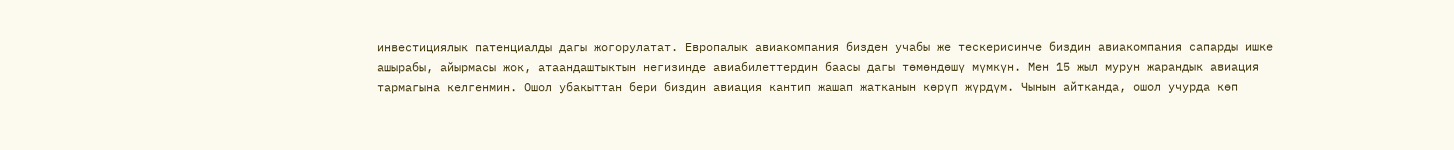инвестициялык патенциалды дагы жогорулатат. Европалык авиакомпания бизден учабы же тескерисинче биздин авиакомпания сапарды ишке ашырабы, айырмасы жок, атаандаштыктын негизинде авиабилеттердин баасы дагы төмөндөшү мүмкүн. Мен 15 жыл мурун жарандык авиация тармагына келгенмин. Ошол убакыттан бери биздин авиация кантип жашап жатканын көрүп жүрдүм. Чынын айтканда, ошол учурда көп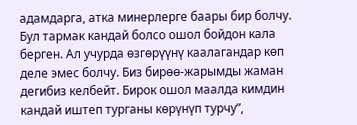адамдарга, атка минерлерге баары бир болчу. Бул тармак кандай болсо ошол бойдон кала берген. Ал учурда өзгөрүүнү каалагандар көп деле эмес болчу. Биз бирөө-жарымды жаман дегибиз келбейт. Бирок ошол маалда кимдин кандай иштеп турганы көрүнүп турчу”,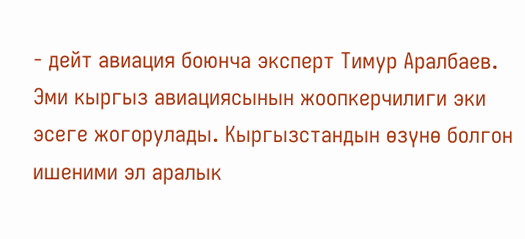- дейт авиация боюнча эксперт Тимур Аралбаев.
Эми кыргыз авиациясынын жоопкерчилиги эки эсеге жогорулады. Кыргызстандын өзүнө болгон ишеними эл аралык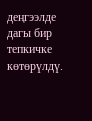деңгээлде дагы бир тепкичке көтөрүлдү.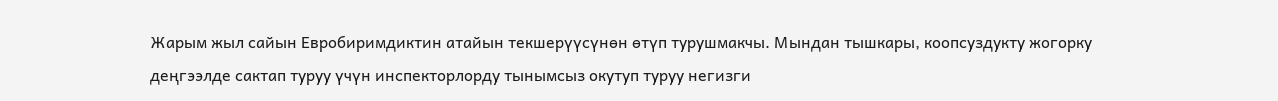Жарым жыл сайын Евробиримдиктин атайын текшерүүсүнөн өтүп турушмакчы. Мындан тышкары, коопсуздукту жогорку деңгээлде сактап туруу үчүн инспекторлорду тынымсыз окутуп туруу негизги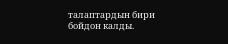талаптардын бири бойдон калды.